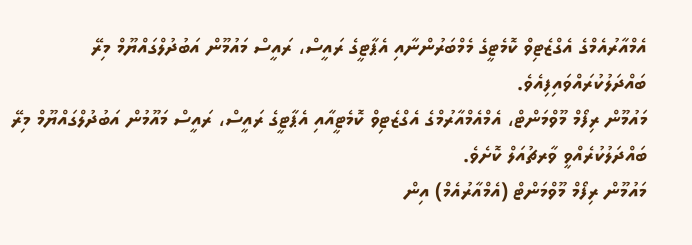އެމްއާރުއެމްގެ އެގްޒެޓިވް ކޮމެޓީގެ މެމްބަރުންނާއި އެޕާޓީގެ ރައީސް، ރައީސް މައުމޫން އަބުދުލްގައްޔޫމް މިރޭ ބައްދަލުކުރައްވައިފިއެވެ.
މައުމޫން ރިފޯމް މޫވްމަންޓް، އެމްއެމްއާރުމްގެ އެގްޒެޓިވް ކޮމެޓީއާއި އެޕާޓީގެ ރައީސް، ރައީސް މައޫމުން އަބުދުލްގައްޔޫމް މިރޭ ބައްދަލުކުރެއްވީ ވާރޗުއަލް ކޮށެވެ.
މައުމޫން ރިފޯމް މޫވްމަންޓް (އެމްއާރުއެމް) އިން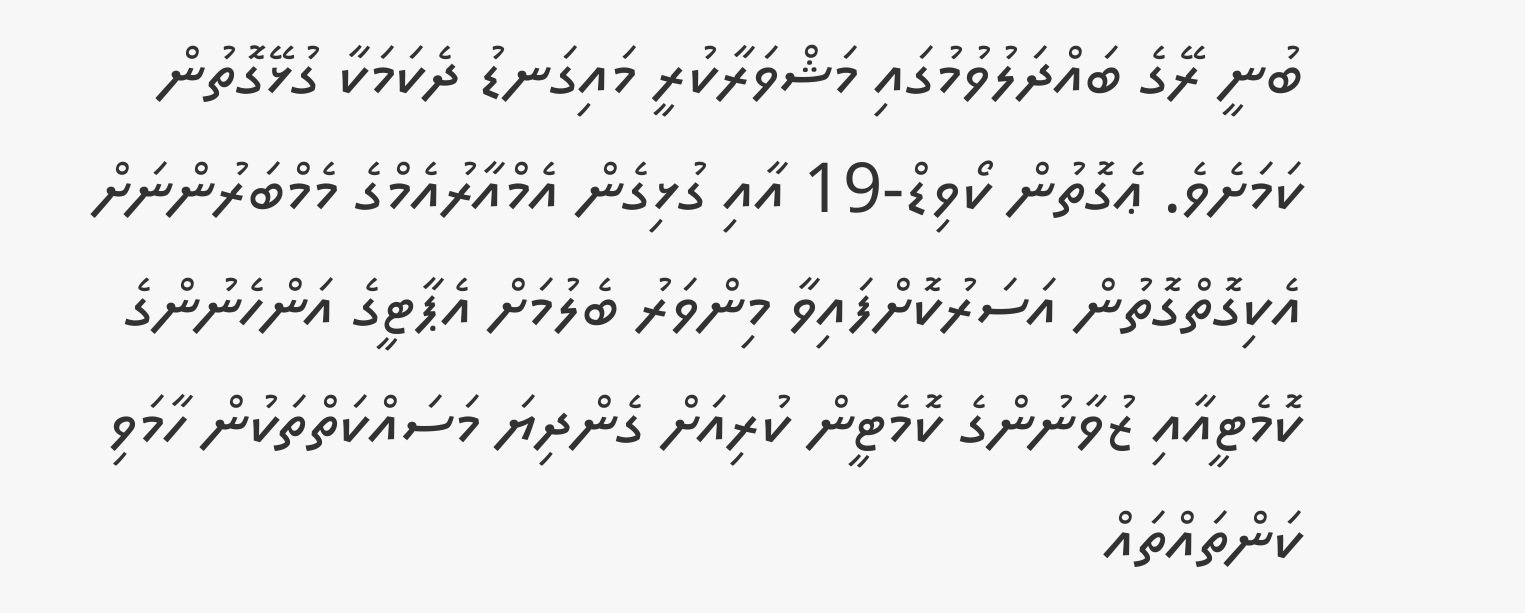ބުނީ ރޭގެ ބައްދަލުވުމުގައި މަޝްވަރާކުރީ މައިގަނޑު ދެކަމަކާ ގުޅޭގޮތުން ކަމަށެވެ. ޢެގޮތުން ކޯވިޑް-19 އާއި ގުޅިގެން އެމްއާރުއެމްގެ މެމްބަރުންނަށް އެކިގޮތްގޮތުން އަސަރުކޮށްފައިވާ މިންވަރު ބެލުމަށް އެޕާޓީގެ އަންހެނުންގެ ކޮމެޓީއާއި ޒުވާނުންގެ ކޮމެޓީން ކުރިއަށް ގެންދިޔަ މަސައްކަތްތަކުން ހާމަވި ކަންތައްތައް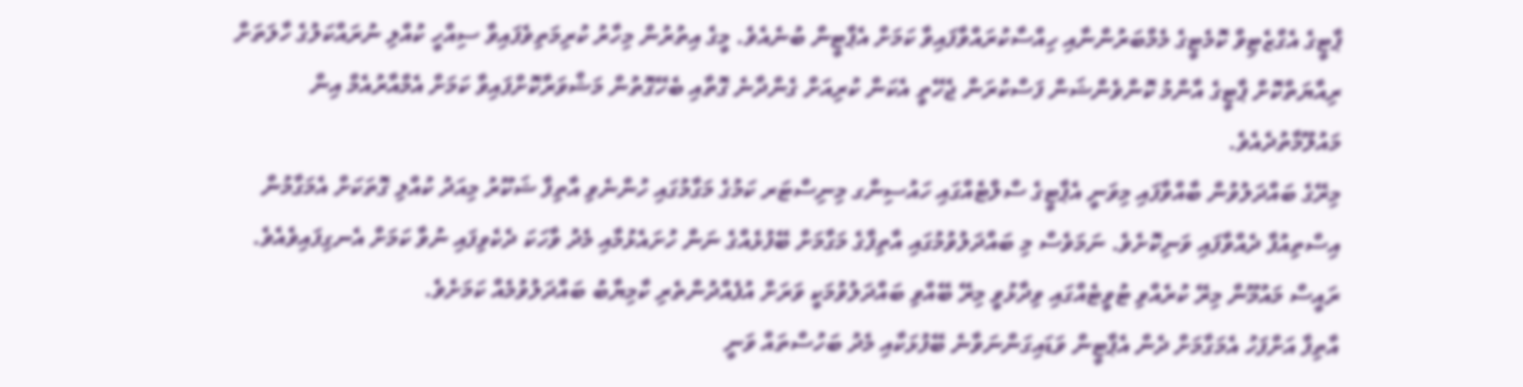ޕާޓީގެ އެގްޒެޓިވް ކޮމެޓީގެ މެމްބަރުންނާއި ހިއްސާކުރައްވާފައިވާ ކަމަށް އެޕާޓީން ބުނެއެވެ. މީގެ އިތުރުން މިހާރު ކުރިމަތިވެފައިވާ ސިއްހީ ކުއްލި ނުރައްކަލުގެ ހާލަތަށް ރިއާޔަތްކޮށް ޕާޓީގެ އާންމު ކޮންވެންޝަން ފަސްކުރަން ޖެހޭތީ އެކަން ކުރިއަށް ގެންދާނެ ގޮތާއި ބެހޭގޮތުން މަޝްވަރާކޮށްފައިވާ ކަމަށް އެމްއާރުއެމް އިން މައުލޫމާތުދެއެވެ.
މިރޭގެ ބައްދަލުވުން ބާއްވާފައި މިވަނީ އެޕާޓީގެ ސްލްޓެއްގައި ހައުސިންގ މިނިސްޓަރ ކަމުގެ މަގާމުގައި ހުންނެވި އާތިފާ ޝަކޫރު މިއަދު ކުއްލި ގޮތަކަށް އެމަގާމުން އިސްތިއުފާ ދެއްވާފައި ވަނިކޮށެވެ. ނަމަވެސް މި ބައްދަލުވުމުގައި އާތިފާގެ މަގާމަށް ބޭފުޅެއްގެ ނަން ހުށައެޅުމާއި މެދު ވާހަކަ ދެކެވިފައި ނުވާ ކަމަށް އެނގިފައިވެއެވެ.
ރައީސް މައުމޫން މިރޭ ކުރެއްވި ޓުވީޓެއްގައި ވިދާޅުވީ މިރޭ ބޭއްވި ބައްދަލުވުމަކީ ވަރަށް އުފެއްދުންތެރި ކާމިޔާބު ބައްދަލުވުމެއް ކަމަށެވެ.
އާތިފާ އަށްފަހު އެމަގާމަށް ދެން އެޕާޓީން ވަޑައިގަންނަވާނެ ބޭފުޅަކާއި މެދު ބަހުސްތައް ވަނީ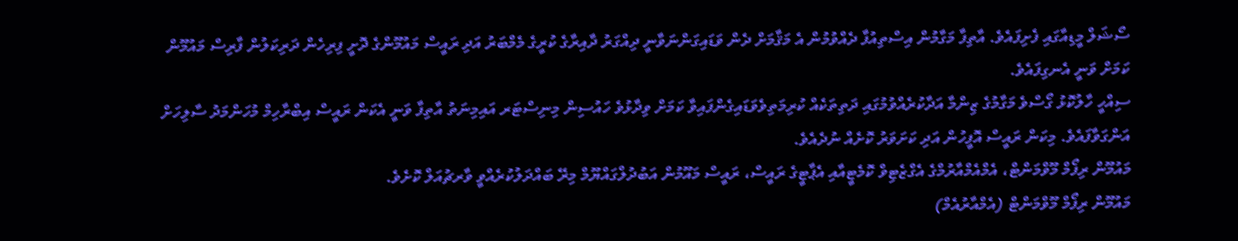ސޯޝަލް މީޑިއާގައި ފެށިފައެވެ. އާތިފާ މަގާމުން އިސްތިއުފާ ދެއްވުމުން އެ މަޤާމަށް ދެން ވަޑައިގަންނަވާނީ ދިއްގަރު ދާއިރާގެ ކުރީގެ މެމްބަރު އަދި ރައީސް މައުމޫންގެ ދޮށީ ފިރިހެން ދަރިކަލުން ފާރިސް މައުމޫން ކަމަށް ވަނީ އެނގިފައެވެ.
ސިއްހީ ހާލުކޮޅު ގޯސްވެ މަގާމުގެ ޒިންމާ އަދާކުރެއްވުމުގައި ދަތިތަކެއް ކުރިމަތިވެވަޑައިގެންފައިވާ ކަމަށް ވިދާޅުވެ ހައުސިން މިނިސްޓަރ އައިމިނަތު އާތިފާ ވަނީ އެކަން ރައީސް އިބްރާހިމް މުހަންމަދު ސާލިހަށް އަންގަވާފައެވެ. މިކަން ރައީސް އޮފީހުން އަދި ކަށަވަރު ކޮށެއް ނުދެއެވެ.
މައުމޫން ރިފޯމް މޫވްމަންޓް، އެމްއެމްއާރުމްގެ އެގްޒެޓިވް ކޮމެޓީއާއި އެޕާޓީގެ ރައީސް، ރައީސް މައޫމުން އަބުދުލްގައްޔޫމް މިރޭ ބައްދަލުކުރެއްވީ ވާރޗުއަލް ކޮށެވެ.
މައުމޫން ރިފޯމް މޫވްމަންޓް (އެމްއާރުއެމް)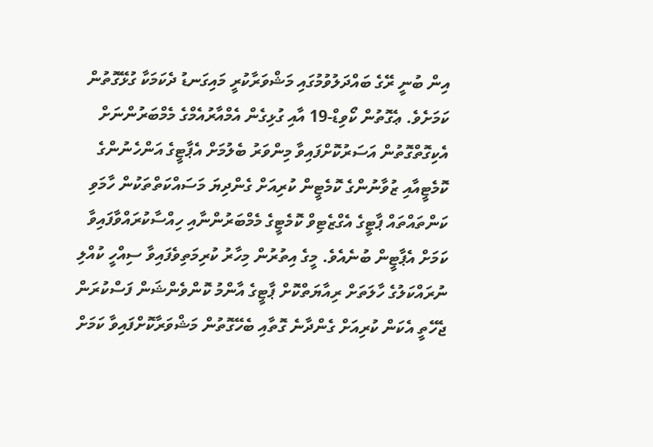އިން ބުނީ ރޭގެ ބައްދަލުވުމުގައި މަޝްވަރާކުރީ މައިގަނޑު ދެކަމަކާ ގުޅޭގޮތުން ކަމަށެވެ. ޢެގޮތުން ކޯވިޑް-19 އާއި ގުޅިގެން އެމްއާރުއެމްގެ މެމްބަރުންނަށް އެކިގޮތްގޮތުން އަސަރުކޮށްފައިވާ މިންވަރު ބެލުމަށް އެޕާޓީގެ އަންހެނުންގެ ކޮމެޓީއާއި ޒުވާނުންގެ ކޮމެޓީން ކުރިއަށް ގެންދިޔަ މަސައްކަތްތަކުން ހާމަވި ކަންތައްތައް ޕާޓީގެ އެގްޒެޓިވް ކޮމެޓީގެ މެމްބަރުންނާއި ހިއްސާކުރައްވާފައިވާ ކަމަށް އެޕާޓީން ބުނެއެވެ. މީގެ އިތުރުން މިހާރު ކުރިމަތިވެފައިވާ ސިއްހީ ކުއްލި ނުރައްކަލުގެ ހާލަތަށް ރިއާޔަތްކޮށް ޕާޓީގެ އާންމު ކޮންވެންޝަން ފަސްކުރަން ޖެހޭތީ އެކަން ކުރިއަށް ގެންދާނެ ގޮތާއި ބެހޭގޮތުން މަޝްވަރާކޮށްފައިވާ ކަމަށް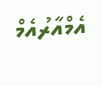އެމްއާރުއެމް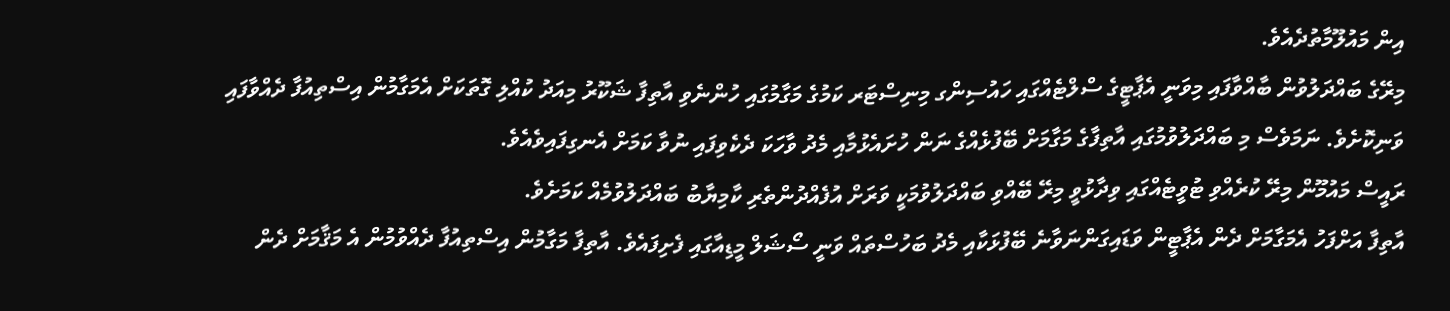އިން މައުލޫމާތުދެއެވެ.
މިރޭގެ ބައްދަލުވުން ބާއްވާފައި މިވަނީ އެޕާޓީގެ ސްލްޓެއްގައި ހައުސިންގ މިނިސްޓަރ ކަމުގެ މަގާމުގައި ހުންނެވި އާތިފާ ޝަކޫރު މިއަދު ކުއްލި ގޮތަކަށް އެމަގާމުން އިސްތިއުފާ ދެއްވާފައި ވަނިކޮށެވެ. ނަމަވެސް މި ބައްދަލުވުމުގައި އާތިފާގެ މަގާމަށް ބޭފުޅެއްގެ ނަން ހުށައެޅުމާއި މެދު ވާހަކަ ދެކެވިފައި ނުވާ ކަމަށް އެނގިފައިވެއެވެ.
ރައީސް މައުމޫން މިރޭ ކުރެއްވި ޓުވީޓެއްގައި ވިދާޅުވީ މިރޭ ބޭއްވި ބައްދަލުވުމަކީ ވަރަށް އުފެއްދުންތެރި ކާމިޔާބު ބައްދަލުވުމެއް ކަމަށެވެ.
އާތިފާ އަށްފަހު އެމަގާމަށް ދެން އެޕާޓީން ވަޑައިގަންނަވާނެ ބޭފުޅަކާއި މެދު ބަހުސްތައް ވަނީ ސޯޝަލް މީޑިއާގައި ފެށިފައެވެ. އާތިފާ މަގާމުން އިސްތިއުފާ ދެއްވުމުން އެ މަޤާމަށް ދެން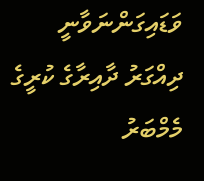ވަޑައިގަންނަވާނީ ދިއްގަރު ދާއިރާގެ ކުރީގެ މެމްބަރު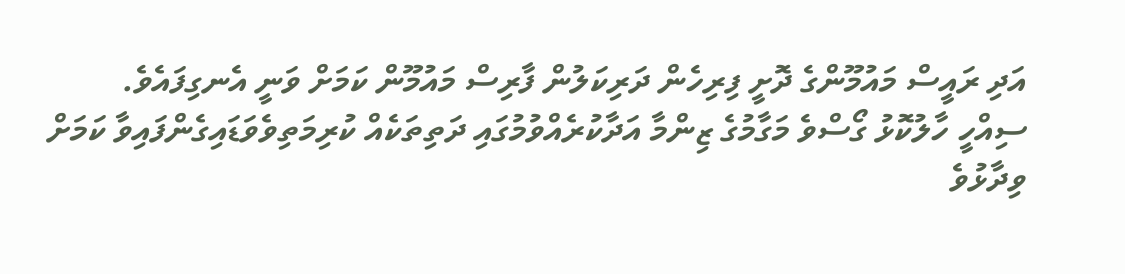އަދި ރައީސް މައުމޫންގެ ދޮށީ ފިރިހެން ދަރިކަލުން ފާރިސް މައުމޫން ކަމަށް ވަނީ އެނގިފައެވެ.
ސިއްހީ ހާލުކޮޅު ގޯސްވެ މަގާމުގެ ޒިންމާ އަދާކުރެއްވުމުގައި ދަތިތަކެއް ކުރިމަތިވެވަޑައިގެންފައިވާ ކަމަށް ވިދާޅުވެ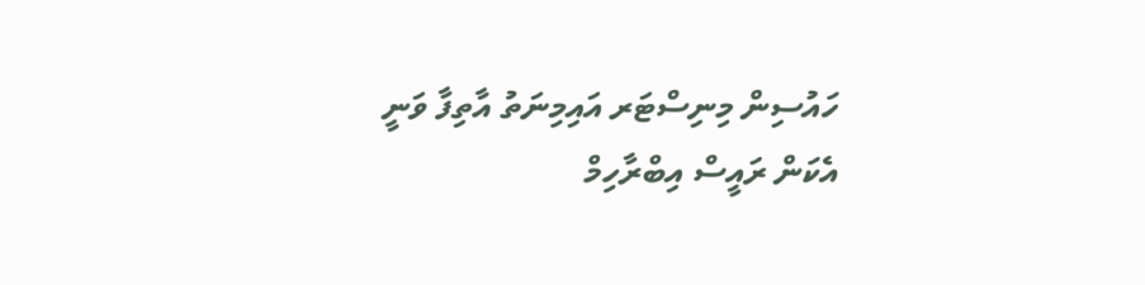ހައުސިން މިނިސްޓަރ އައިމިނަތު އާތިފާ ވަނީ އެކަން ރައީސް އިބްރާހިމް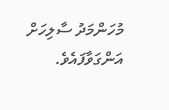މުހަންމަދު ސާލިހަށް އަންގަވާފައެވެ.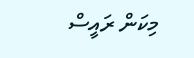މިކަން ރައީސް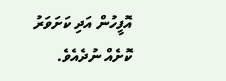އޮފީހުން އަދި ކަށަވަރު ކޮށެއް ނުދެއެވެ.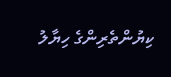ކިޔުންތެރިންގެ ހިޔާލު